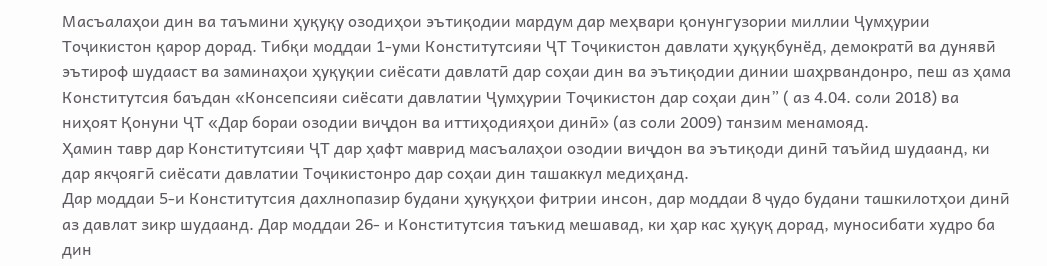Масъалаҳои дин ва таъмини ҳуқуқу озодиҳои эътиқодии мардум дар меҳвари қонунгузории миллии Ҷумҳурии Тоҷикистон қарор дорад. Тибқи моддаи 1-уми Конститутсияи ҶТ Тоҷикистон давлати ҳуқуқбунёд, демократӣ ва дунявӣ эътироф шудааст ва заминаҳои ҳуқуқии сиёсати давлатӣ дар соҳаи дин ва эътиқодии динии шаҳрвандонро, пеш аз ҳама Конститутсия баъдан «Консепсияи сиёсати давлатии Ҷумҳурии Тоҷикистон дар соҳаи дин” ( аз 4.04. соли 2018) ва ниҳоят Қонуни ҶТ «Дар бораи озодии виҷдон ва иттиҳодияҳои динӣ» (аз соли 2009) танзим менамояд.
Ҳамин тавр дар Конститутсияи ҶТ дар ҳафт маврид масъалаҳои озодии виҷдон ва эътиқоди динӣ таъйид шудаанд, ки дар якҷоягӣ сиёсати давлатии Тоҷикистонро дар соҳаи дин ташаккул медиҳанд.
Дар моддаи 5-и Конститутсия дахлнопазир будани ҳуқуқҳои фитрии инсон, дар моддаи 8 ҷудо будани ташкилотҳои динӣ аз давлат зикр шудаанд. Дар моддаи 26- и Конститутсия таъкид мешавад, ки ҳар кас ҳуқуқ дорад, муносибати худро ба дин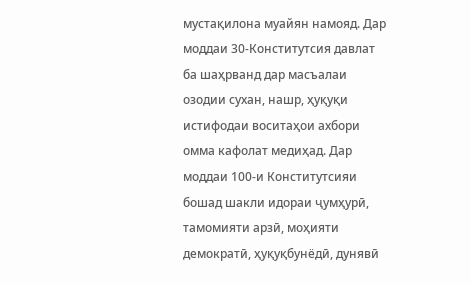мустақилона муайян намояд. Дар моддаи 30-Конститутсия давлат ба шаҳрванд дар масъалаи озодии сухан, нашр, ҳуқуқи истифодаи воситаҳои ахбори омма кафолат медиҳад. Дар моддаи 100-и Конститутсияи бошад шакли идораи ҷумҳурӣ, тамомияти арзӣ, моҳияти демократӣ, ҳуқуқбунёдӣ, дунявӣ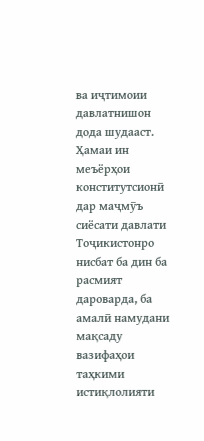ва иҷтимоии давлатнишон дода шудааст.
Ҳамаи ин меъёрҳои конститутсионӣ дар маҷмӯъ сиёсати давлати Тоҷикистонро нисбат ба дин ба расмият дароварда, ба амалӣ намудани мақсаду вазифаҳои таҳкими истиқлолияти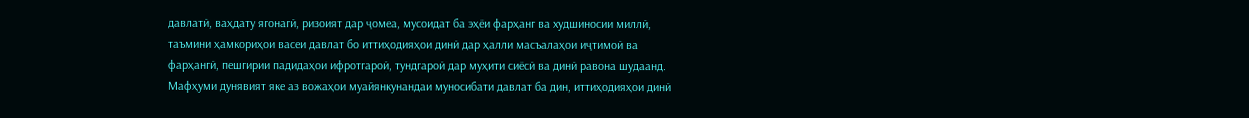давлатӣ, ваҳдату ягонагӣ, ризоият дар ҷомеа, мусоидат ба эҳёи фарҳанг ва худшиносии миллӣ, таъмини ҳамкориҳои васеи давлат бо иттиҳодияҳои динӣ дар ҳалли масъалаҳои иҷтимоӣ ва фарҳангӣ, пешгирии падидаҳои ифротгароӣ, тундгароӣ дар муҳити сиёсӣ ва динӣ равона шудаанд.
Мафҳуми дунявият яке аз вожаҳои муайянкунандаи муносибати давлат ба дин, иттиҳодияҳои динӣ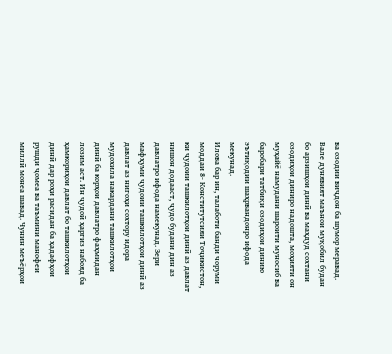ва озодии виҷдон ба шумор меравад. Вале дунявият маънои муқобил будан бо арзишҳои динӣ ва маҳдуд сохтани озодиҳои диниро надошта, моҳияти он муҳайё намудани шароити муносиб ва баробари татбиқи озодиҳои динию эътиқодии шаҳрвандонро ифода мекунад.
Илова бар ин, талаботи банди чоруми моддаи 8- Конститутсияи Тоҷикистон, ки ҷудоии ташкилотҳои динӣ аз давлат нишон додааст, ҷудо будани дин аз давлатро ифода намекунад. Зери мафҳуми ҷудоии ташкилотҳои динӣ аз давлат аз нигоҳи сохтору идора мудохила накардани ташкилотҳои динӣ ба корҳои давлатро фаҳмидан лозим аст. Ин ҷудоӣ ҳаргиз набояд ба ҳамкориҳои давлат бо ташкилотҳои динӣ дар роҳи расидан ба ҳадафҳои рушди ҷомеа ва таъмини манофеи миллӣ монеа шавад. Чунин меъёрҳои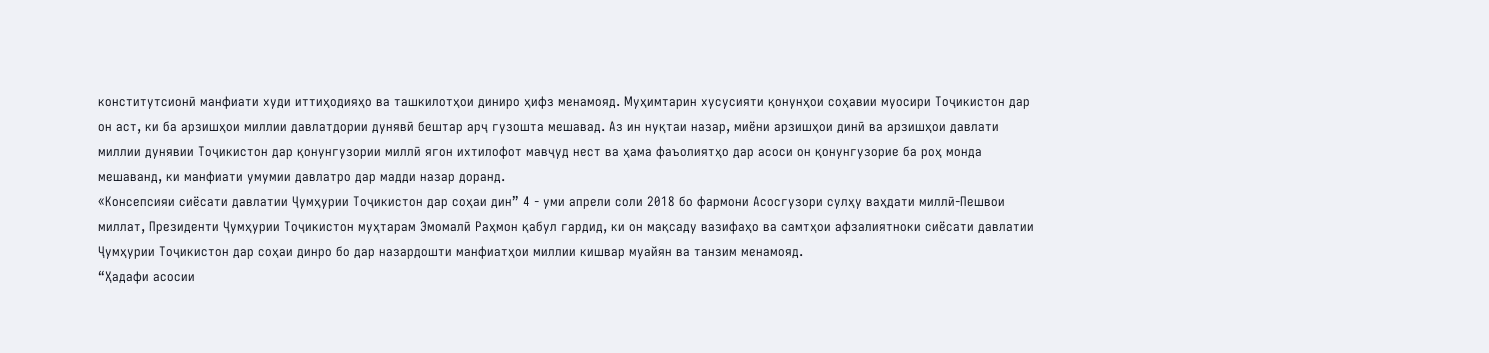конститутсионӣ манфиати худи иттиҳодияҳо ва ташкилотҳои диниро ҳифз менамояд. Муҳимтарин хусусияти қонунҳои соҳавии муосири Тоҷикистон дар он аст, ки ба арзишҳои миллии давлатдории дунявӣ бештар арҷ гузошта мешавад. Аз ин нуқтаи назар, миёни арзишҳои динӣ ва арзишҳои давлати миллии дунявии Тоҷикистон дар қонунгузории миллӣ ягон ихтилофот мавҷуд нест ва ҳама фаъолиятҳо дар асоси он қонунгузорие ба роҳ монда мешаванд, ки манфиати умумии давлатро дар мадди назар доранд.
«Консепсияи сиёсати давлатии Ҷумҳурии Тоҷикистон дар соҳаи дин” 4 - уми апрели соли 2018 бо фармони Асосгузори сулҳу ваҳдати миллӣ-Пешвои миллат, Президенти Ҷумҳурии Тоҷикистон муҳтарам Эмомалӣ Раҳмон қабул гардид, ки он мақсаду вазифаҳо ва самтҳои афзалиятноки сиёсати давлатии Ҷумҳурии Тоҷикистон дар соҳаи динро бо дар назардошти манфиатҳои миллии кишвар муайян ва танзим менамояд.
“Ҳадафи асосии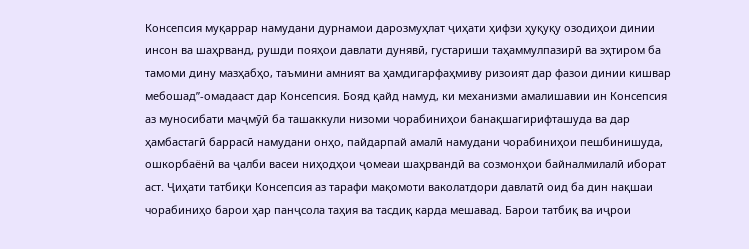Консепсия муқаррар намудани дурнамои дарозмуҳлат ҷиҳати ҳифзи ҳуқуқу озодиҳои динии инсон ва шаҳрванд, рушди пояҳои давлати дунявӣ, густариши таҳаммулпазирӣ ва эҳтиром ба тамоми дину мазҳабҳо, таъмини амният ва ҳамдигарфаҳмиву ризоият дар фазои динии кишвар мебошад”-омадааст дар Консепсия. Бояд қайд намуд, ки механизми амалишавии ин Консепсия аз муносибати маҷмӯӣ ба ташаккули низоми чорабиниҳои банақшагирифташуда ва дар ҳамбастагӣ баррасӣ намудани онҳо, пайдарпай амалӣ намудани чорабиниҳои пешбинишуда, ошкорбаёнӣ ва ҷалби васеи ниҳодҳои ҷомеаи шаҳрвандӣ ва созмонҳои байналмилалӣ иборат аст. Ҷиҳати татбиқи Консепсия аз тарафи мақомоти ваколатдори давлатӣ оид ба дин нақшаи чорабиниҳо барои ҳар панҷсола таҳия ва тасдиқ карда мешавад. Барои татбиқ ва иҷрои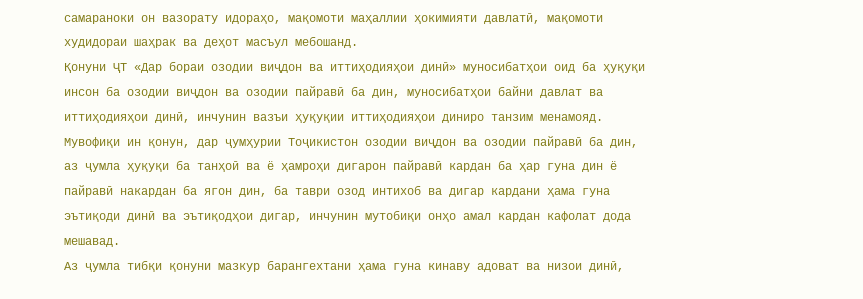самараноки он вазорату идораҳо, мақомоти маҳаллии ҳокимияти давлатӣ, мақомоти худидораи шаҳрак ва деҳот масъул мебошанд.
Қонуни ҶТ «Дар бораи озодии виҷдон ва иттиҳодияҳои динӣ» муносибатҳои оид ба ҳуқуқи инсон ба озодии виҷдон ва озодии пайравӣ ба дин, муносибатҳои байни давлат ва иттиҳодияҳои динӣ, инчунин вазъи ҳуқуқии иттиҳодияҳои диниро танзим менамояд. Мувофиқи ин қонун, дар ҷумҳурии Тоҷикистон озодии виҷдон ва озодии пайравӣ ба дин, аз ҷумла ҳуқуқи ба танҳоӣ ва ё ҳамроҳи дигарон пайравӣ кардан ба ҳар гуна дин ё пайравӣ накардан ба ягон дин, ба таври озод интихоб ва дигар кардани ҳама гуна эътиқоди динӣ ва эътиқодҳои дигар, инчунин мутобиқи онҳо амал кардан кафолат дода мешавад.
Аз ҷумла тибқи қонуни мазкур барангехтани ҳама гуна кинаву адоват ва низои динӣ,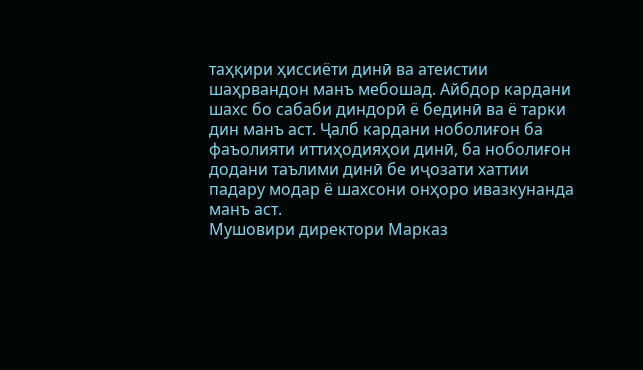таҳқири ҳиссиёти динӣ ва атеистии шаҳрвандон манъ мебошад. Айбдор кардани шахс бо сабаби диндорӣ ё бединӣ ва ё тарки дин манъ аст. Ҷалб кардани ноболиғон ба фаъолияти иттиҳодияҳои динӣ, ба ноболиғон додани таълими динӣ бе иҷозати хаттии падару модар ё шахсони онҳоро ивазкунанда манъ аст.
Мушовири директори Марказ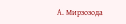А. Мирзозода